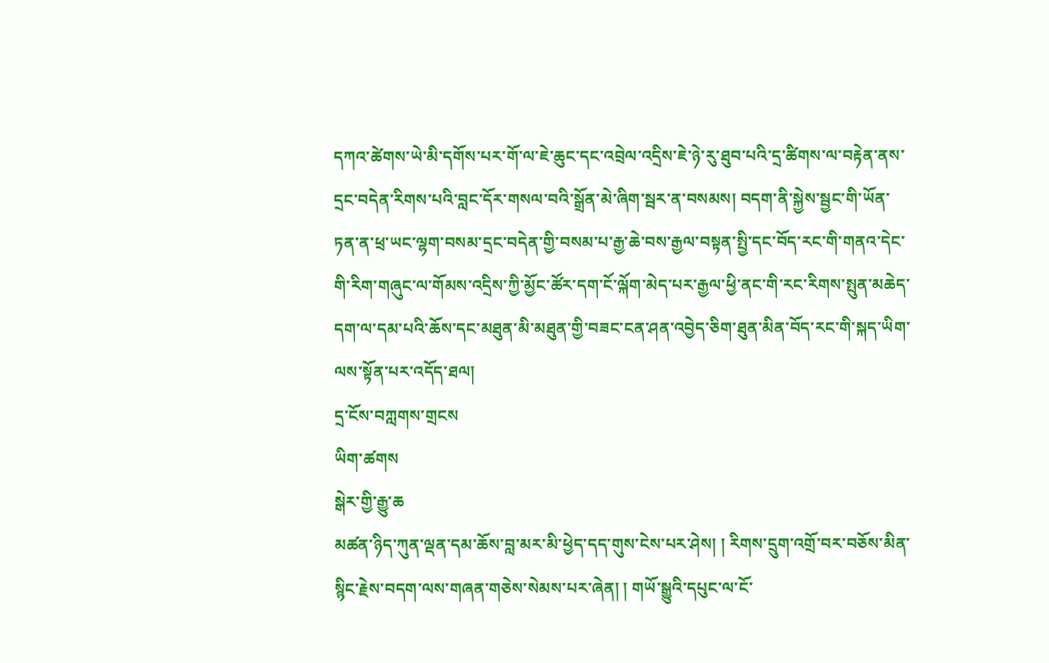དཀའ་ཚེགས་ཡེ་མི་དགོས་པར་གོ་ལ་ཇེ་ཆུང་དང་འབྲེལ་འདྲིས་ཇེ་ཉེ་རུ་ཐུབ་པའི་དྲ་ཚིགས་ལ་བརྟེན་ནས་དྲང་བདེན་རིགས་པའི་བླང་དོར་གསལ་བའི་སྒྲོན་མེ་ཞིག་སྦར་ན་བསམས། བདག་ནི་སྐྱེས་སྦྱང་གི་ཡོན་ཏན་ན་ཕྲ་ཡང་ལྷག་བསམ་དྲང་བདེན་གྱི་བསམ་པ་རྒྱ་ཆེ་བས་རྒྱལ་བསྟན་སྤྱི་དང་བོད་རང་གི་གནའ་དེང་གི་རིག་གཞུང་ལ་གོམས་འདྲིས་ཀྱི་མྱོང་ཚོར་དག་ངོ་ལྐོག་མེད་པར་རྒྱལ་ཕྱི་ནང་གི་རང་རིགས་སྤུན་མཆེད་དག་ལ་དམ་པའི་ཆོས་དང་མཐུན་མི་མཐུན་གྱི་བཟང་ངན་ཤན་འབྱེད་ཅིག་ཐུན་མིན་བོད་རང་གི་སྐད་ཡིག་ལས་སྟོན་པར་འདོད་ཐལ།
དྲ་ངོས་བཀླགས་གྲངས
ཡིག་ཚགས
སྒེར་གྱི་རྒྱུ་ཆ
མཚན་ཉིད་ཀུན་ལྡན་དམ་ཆོས་བླ་མར་མི་ཕྱེད་དད་གུས་ངེས་པར་ཤེས། ། རིགས་དྲུག་འགྲོ་བར་བཅོས་མིན་སྙིང་རྗེས་བདག་ལས་གཞན་གཅེས་སེམས་པར་ཞེན། ། གཡོ་སྒྱུའི་དཔུང་ལ་ངོ་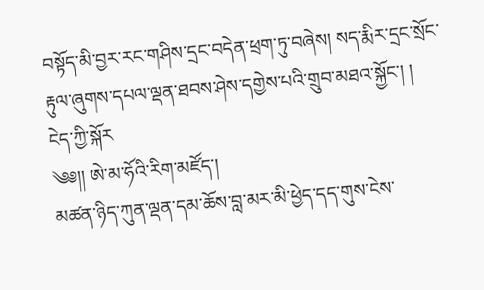བསྟོད་མི་བྱར་རང་གཤིས་དྲང་བདེན་ཕྲག་ཏུ་བཞེས། སད་རྨིར་དྲང་སྲོང་རྟུལ་ཞུགས་དཔལ་ལྡན་ཐབས་ཤེས་དགྱེས་པའི་གྲུབ་མཐའ་སྐྱོང་། །
ངེད་ཀྱི་སྐོར
༄༅།། ཨེ་མ་ཧོའི་རིག་མཛོད་།
མཚན་ཉིད་ཀུན་ལྡན་དམ་ཆོས་བླ་མར་མི་ཕྱེད་དད་གུས་ངེས་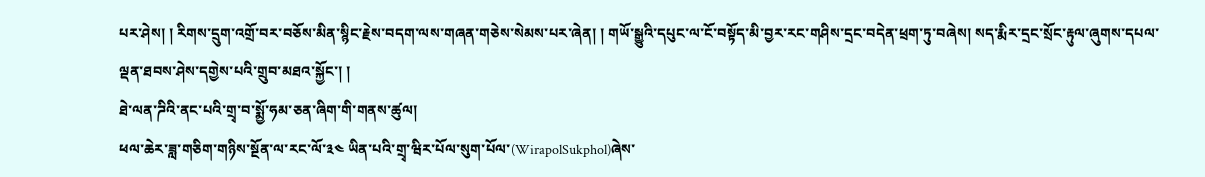པར་ཤེས། ། རིགས་དྲུག་འགྲོ་བར་བཅོས་མིན་སྙིང་རྗེས་བདག་ལས་གཞན་གཅེས་སེམས་པར་ཞེན། ། གཡོ་སྒྱུའི་དཔུང་ལ་ངོ་བསྟོད་མི་བྱར་རང་གཤིས་དྲང་བདེན་ཕྲག་ཏུ་བཞེས། སད་རྨིར་དྲང་སྲོང་རྟུལ་ཞུགས་དཔལ་ལྡན་ཐབས་ཤེས་དགྱེས་པའི་གྲུབ་མཐའ་སྐྱོང་། །
ཐེ་ལན་ཌིའི་ནང་པའི་གྲྭ་བ་སྨྱོ་ཧམ་ཅན་ཞིག་གི་གནས་ཚུལ།
ཕལ་ཆེར་ཟླ་གཅིག་གཉིས་སྔོན་ལ་རང་ལོ་༣༤ ཡིན་པའི་གྲྭ་ཝིར་པོལ་སུག་པོལ་(WirapolSukphol)ཞེས་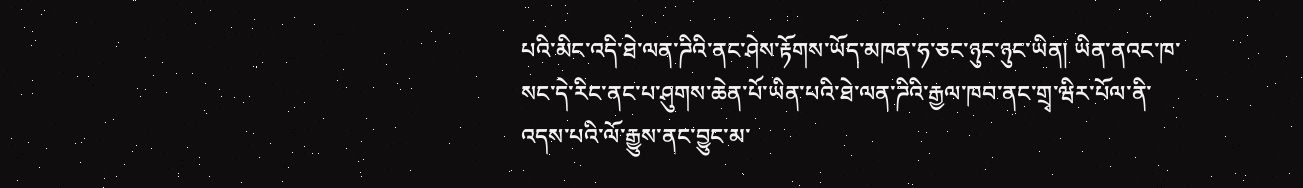པའི་མིང་འདི་ཐེ་ལན་ཌིའི་ནང་ཤེས་རྟོགས་ཡོད་མཁན་ཧ་ཅང་ཉུང་ཉུང་ཡིན། ཡིན་ནའང་ཁ་སང་དེ་རིང་ནང་པ་ཤུགས་ཆེན་པོ་ཡིན་པའི་ཐེ་ལན་ཌིའི་རྒྱལ་ཁབ་ནང་གྲྭ་ཝིར་པོལ་ནི་འདས་པའི་ལོ་རྒྱུས་ནང་བྱུང་མ་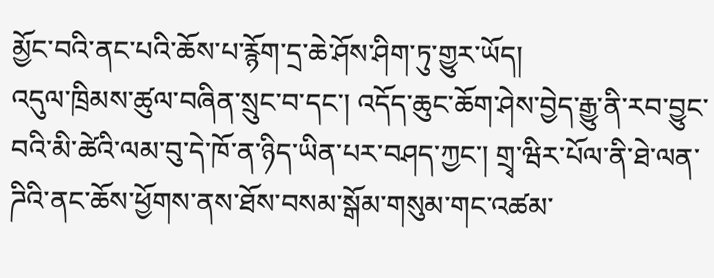མྱོང་བའི་ནང་པའི་ཆོས་པ་རྙོག་དྲ་ཆེ་ཤོས་ཤིག་ཏུ་གྱུར་ཡོད།
འདུལ་ཁྲིམས་ཚུལ་བཞིན་སྲུང་བ་དང་། འདོད་ཆུང་ཆོག་ཤེས་བྱེད་རྒྱུ་ནི་རབ་བྱུང་བའི་མི་ཚེའི་ལམ་བུ་དེ་ཁོ་ན་ཉིད་ཡིན་པར་བཤད་ཀྱང་། གྲྭ་ཝིར་པོལ་ནི་ཐེ་ལན་ཌིའི་ནང་ཆོས་ཕྱོགས་ནས་ཐོས་བསམ་སྒོམ་གསུམ་གང་འཚམ་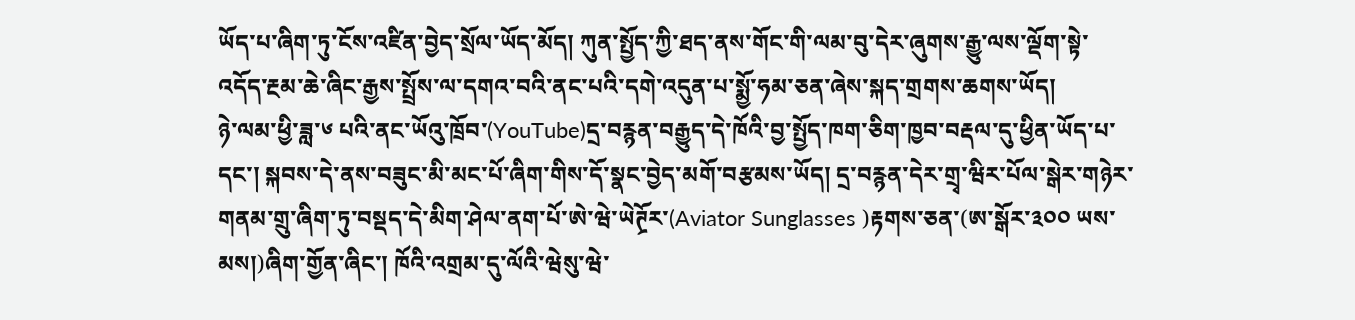ཡོད་པ་ཞིག་ཏུ་ངོས་འཛིན་བྱེད་སྲོལ་ཡོད་མོད། ཀུན་སྤྱོད་ཀྱི་ཐད་ནས་གོང་གི་ལམ་བུ་དེར་ཞུགས་རྒྱུ་ལས་ལྡོག་སྟེ་འདོད་རྔམ་ཆེ་ཞིང་རྒྱས་སྤྲོས་ལ་དགའ་བའི་ནང་པའི་དགེ་འདུན་པ་སྨྱོ་ཧམ་ཅན་ཞེས་སྐད་གྲགས་ཆགས་ཡོད།
ཉེ་ལམ་ཕྱི་ཟླ་༦ པའི་ནང་ཡོའུ་ཁྲོབ་(YouTube)དྲ་བརྙན་བརྒྱུད་དེ་ཁོའི་བྱ་སྤྱོད་ཁག་ཅིག་ཁྱབ་བརྡལ་དུ་ཕྱིན་ཡོད་པ་དང་། སྐབས་དེ་ནས་བཟུང་མི་མང་པོ་ཞིག་གིས་དོ་སྣང་བྱེད་མགོ་བརྩམས་ཡོད། དྲ་བརྙན་དེར་གྲྭ་ཝིར་པོལ་སྒེར་གཉེར་གནམ་གྲུ་ཞིག་ཏུ་བསྡད་དེ་མིག་ཤེལ་ནག་པོ་ཨེ་ཝེ་ཡེཊྲོར་(Aviator Sunglasses )རྟགས་ཅན་(ཨ་སྒོར་༣༠༠ ཡས་མས།)ཞིག་གྱོན་ཞིང་། ཁོའི་འགྲམ་དུ་ལོའི་ཝེསུ་ཝེ་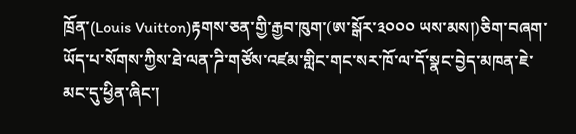ཁྲོན་(Louis Vuitton)རྟགས་ཅན་གྱི་རྒྱབ་ཁུག་(ཨ་སྒོར་༣༠༠༠ ཡས་མས།)ཅིག་བཞག་ཡོད་པ་སོགས་ཀྱིས་ཐེ་ལན་ཌི་གཙོས་འཛམ་གླིང་གང་སར་ཁོ་ལ་དོ་སྣང་བྱེད་མཁན་ཇེ་མང་དུ་ཕྱིན་ཞིང་།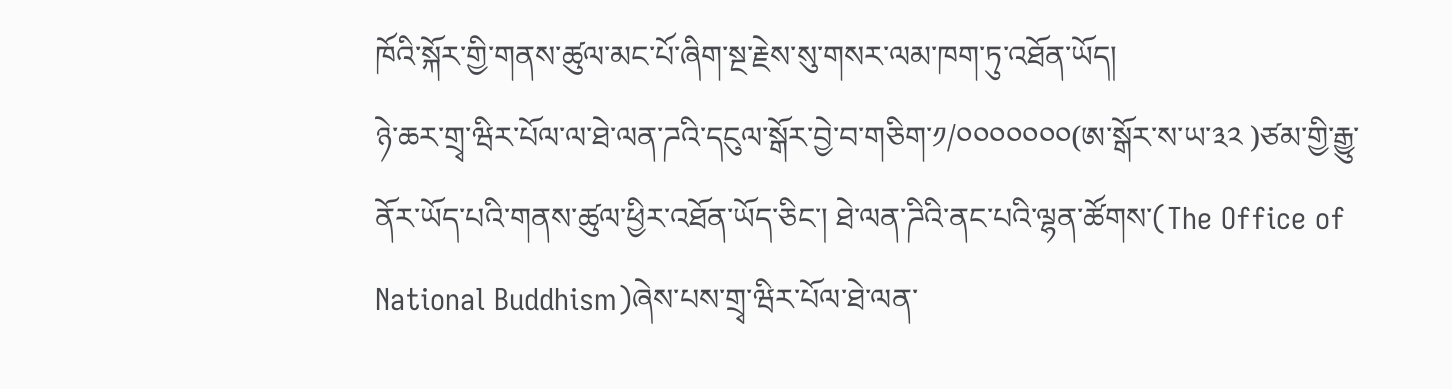ཁོའི་སྐོར་གྱི་གནས་ཚུལ་མང་པོ་ཞིག་སྔ་རྗེས་སུ་གསར་ལམ་ཁག་ཏུ་འཐོན་ཡོད།
ཉེ་ཆར་གྲྭ་ཝིར་པོལ་ལ་ཐེ་ལན་ཌའི་དངུལ་སྒོར་བྱེ་བ་གཅིག་༡/༠༠༠༠༠༠༠(ཨ་སྒོར་ས་ཡ་༣༢ )ཙམ་གྱི་རྒྱུ་ནོར་ཡོད་པའི་གནས་ཚུལ་ཕྱིར་འཐོན་ཡོད་ཅིང་། ཐེ་ལན་ཌིའི་ནང་པའི་ལྷན་ཚོགས་(The Office of National Buddhism)ཞེས་པས་གྲྭ་ཝིར་པོལ་ཐེ་ལན་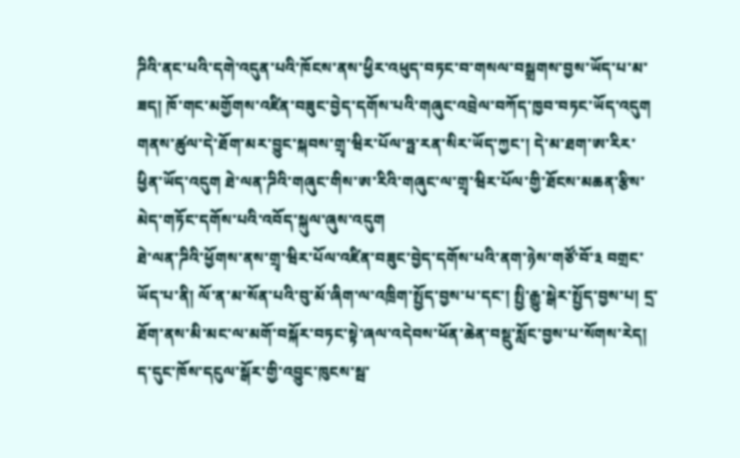ཌིའི་ནང་པའི་དགེ་འདུན་པའི་ཁོངས་ནས་ཕྱིར་འཕུད་བཏང་བ་གསལ་བསྒྲགས་བྱས་ཡོད་པ་མ་ཟད། ཁོ་གང་མགྱོགས་འཛིན་བཟུང་བྱེད་དགོས་པའི་གཞུང་འབྲེལ་བཀོད་ཁྱབ་བཏང་ཡོད་འདུག གནས་ཚུལ་དེ་ཐོག་མར་བྱུང་སྐབས་གྲྭ་ཝིར་པོལ་ཧྥ་རན་སིར་ཡོད་ཀྱང་། དེ་མ་ཐག་ཨ་རིར་ཕྱིན་ཡོད་འདུག ཐེ་ལན་ཌིའི་གཞུང་གིས་ཨ་རིའི་གཞུང་ལ་གྲྭ་ཝིར་པོལ་གྱི་ཐོངས་མཆན་རྩིས་མེད་གཏོང་དགོས་པའི་འབོད་སྐུལ་ཞུས་འདུག
ཐེ་ལན་ཌིའི་ཕྱོགས་ནས་གྲྭ་ཝིར་པོལ་འཛིན་བཟུང་བྱེད་དགོས་པའི་ནག་ཉེས་གཙོ་བོ་༣ བགྲང་ཡོད་པ་ནི། ལོ་ན་མ་སོན་པའི་བུ་མོ་ཞིག་ལ་འཁྲིག་སྤྱོད་བྱས་པ་དང་། སྤྱི་རྒྱུ་སྒེར་སྤྱོད་བྱས་པ། དྲ་ཐོག་ནས་མི་མང་ལ་མགོ་བསྐོར་བཏང་སྟེ་ཞལ་འདེབས་ཕོན་ཆེན་བསྡུ་སློང་བྱས་པ་སོགས་རེད། ད་དུང་ཁོས་དངུལ་སྒོར་གྱི་འབྱུང་ཁུངས་སྦ་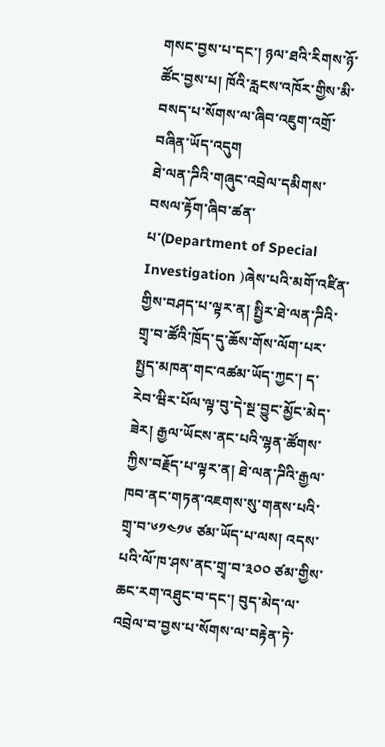གསང་བྱས་པ་དང་། ཉལ་ཐའི་རིགས་ཉོ་ཚོང་བྱས་པ། ཁོའི་རླངས་འཁོར་གྱིས་མི་བསད་པ་སོགས་ལ་ཞིབ་འཇུག་འགྲོ་བཞིན་ཡོད་འདུག
ཐེ་ལན་ཌིའི་གཞུང་འབྲེལ་དམིགས་བསལ་རྟོག་ཞིབ་ཚན་པ་(Department of Special Investigation )ཞེས་པའི་མགོ་འཛིན་གྱིས་བཤད་པ་ལྟར་ན། སྤྱིར་ཐེ་ལན་ཌིའི་གྲྭ་བ་ཚོའི་ཁྲོད་དུ་ཆོས་གོས་ལོག་པར་སྤྱད་མཁན་གང་འཚམ་ཡོད་ཀྱང་། ད་རེབ་ཝིར་པོལ་ལྟ་བུ་དེ་སྔ་བྱུང་མྱོང་མེད་ཟེར། རྒྱལ་ཡོངས་ནང་པའི་ལྷན་ཚོགས་ཀྱིས་བརྗོད་པ་ལྟར་ན། ཐེ་ལན་ཌིའི་རྒྱལ་ཁབ་ནང་གཏན་འཇགས་སུ་གནས་པའི་གྲྭ་བ་༦༡༤༡༦ ཙམ་ཡོད་པ་ལས། འདས་པའི་ལོ་ཁ་ཤས་ནང་གྲྭ་བ་༣༠༠ ཙམ་གྱིས་ཆང་རག་འཐུང་བ་དང་། བུད་མེད་ལ་འབྲེལ་བ་བྱས་པ་སོགས་ལ་བརྟེན་ཏེ་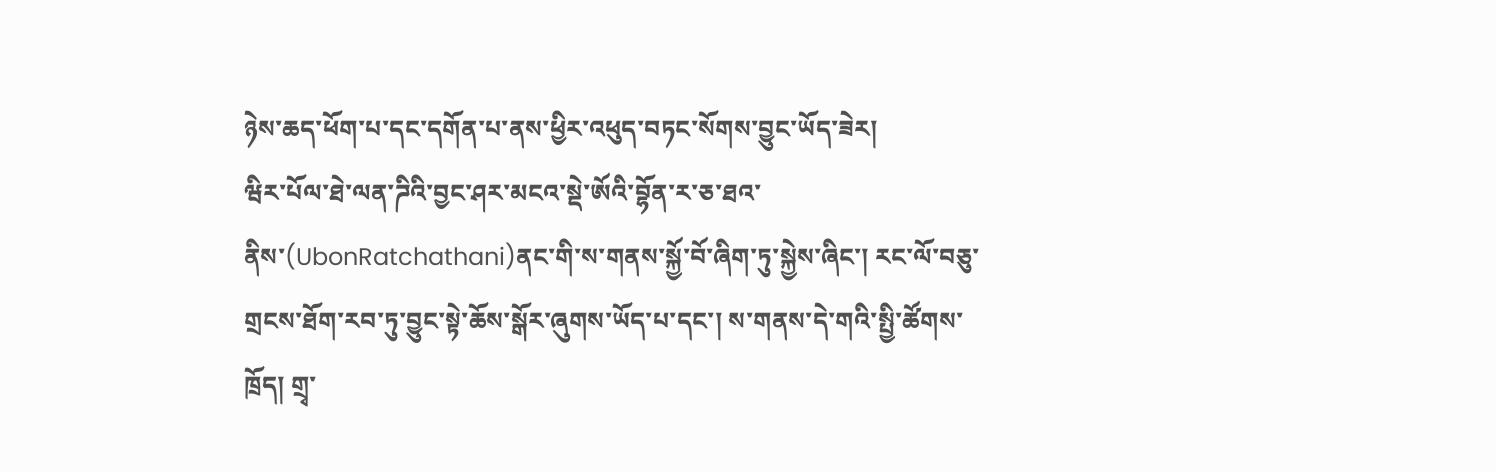ཉེས་ཆད་ཕོག་པ་དང་དགོན་པ་ནས་ཕྱིར་འཕུད་བཏང་སོགས་བྱུང་ཡོད་ཟེར།
ཝིར་པོལ་ཐེ་ལན་ཌིའི་བྱང་ཤར་མངའ་སྡེ་ཨོའི་བྷོན་ར་ཅ་ཐའ་ནིས་(UbonRatchathani)ནང་གི་ས་གནས་སྐྱོ་བོ་ཞིག་ཏུ་སྐྱེས་ཞིང་། རང་ལོ་བཅུ་གྲངས་ཐོག་རབ་ཏུ་བྱུང་སྟེ་ཆོས་སྒོར་ཞུགས་ཡོད་པ་དང་། ས་གནས་དེ་གའི་སྤྱི་ཚོགས་ཁྲོད། གྲྭ་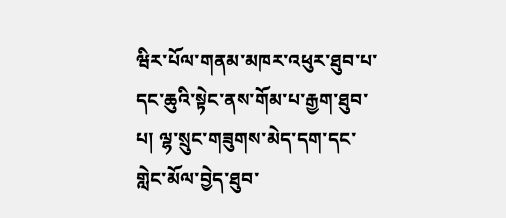ཝིར་པོལ་གནམ་མཁར་འཕུར་ཐུབ་པ་དང་ཆུའི་སྟེང་ནས་གོམ་པ་རྒྱག་ཐུབ་པ། ལྷ་སྲུང་གཟུགས་མེད་དག་དང་གླེང་མོལ་བྱེད་ཐུབ་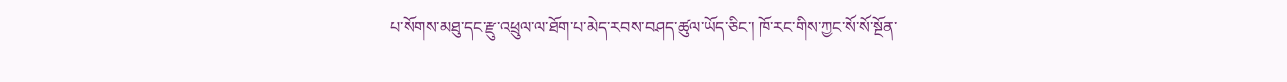པ་སོགས་མཐུ་དང་རྫུ་འཕྲུལ་ལ་ཐོག་པ་མེད་རབས་བཤད་ཚུལ་ཡོད་ཅིང་། ཁོ་རང་གིས་ཀྱང་སོ་སོ་སྔོན་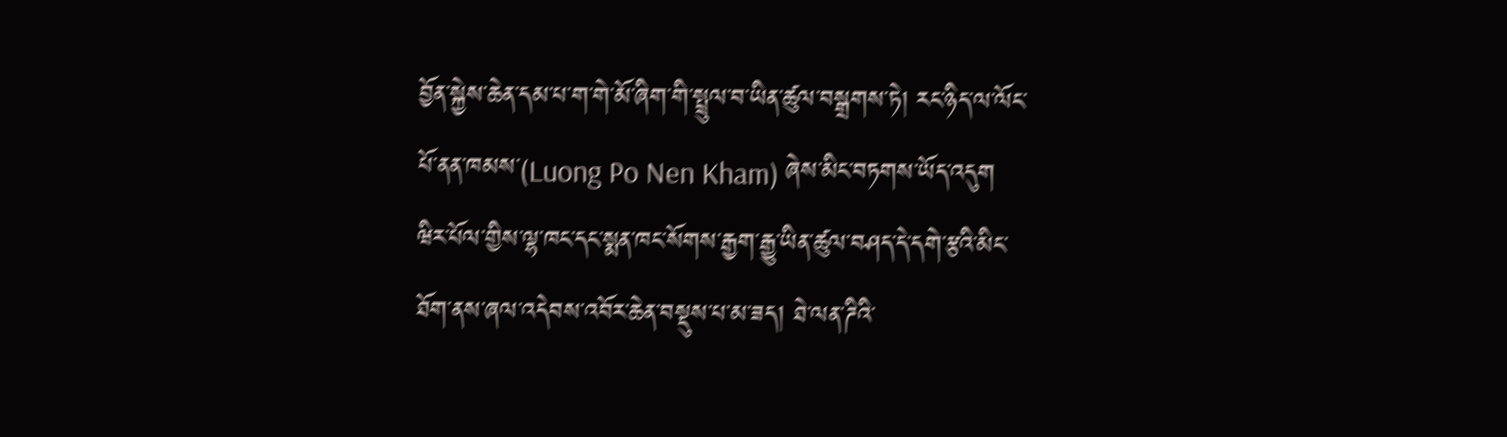བྱོན་སྐྱེས་ཆེན་དམ་པ་ག་གེ་མོ་ཞིག་གི་སྤྲུལ་བ་ཡིན་ཚུལ་བསྒྲགས་ཏེ། རང་ཉིད་ལ་ལོང་པོ་ནན་ཁམས་(Luong Po Nen Kham) ཞེས་མིང་བཏགས་ཡོད་འདུག
ཝིར་པོལ་གྱིས་ལྷ་ཁང་དང་སྨན་ཁང་སོགས་རྒྱག་རྒྱུ་ཡིན་ཚུལ་བཤད་དེ་དགེ་རྩའི་མིང་ཐོག་ནས་ཞལ་འདེབས་འབོར་ཆེན་བསྡུས་པ་མ་ཟད། ཐེ་ལན་ཌིའི་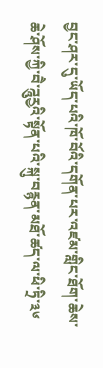བྱང་ཤར་དུ་ཡོད་པའི་ཁོ་བོའི་དགོན་པར་འཛམ་གླིང་ཐོག་ཆེས་ཆེ་ཤོས་ཀྱི་བཻ་ཌཱུརྱའི་སྟོན་པའི་སྐུ་བརྙན་མཐོ་ཚད་ལ་ཕི་ཏྲི་༣༦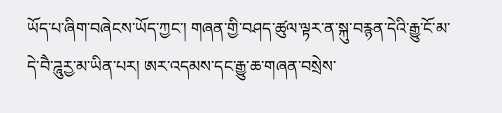ཡོད་པ་ཞིག་བཞེངས་ཡོད་ཀྱང་། གཞན་གྱི་བཤད་ཚུལ་ལྟར་ན་སྐུ་བརྙན་དེའི་རྒྱུ་ངོ་མ་དེ་བཻ་ཌཱུརྱ་མ་ཡིན་པར། ཨར་འདམས་དང་རྒྱུ་ཆ་གཞན་བསྲེས་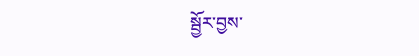སྦྱོར་བྱས་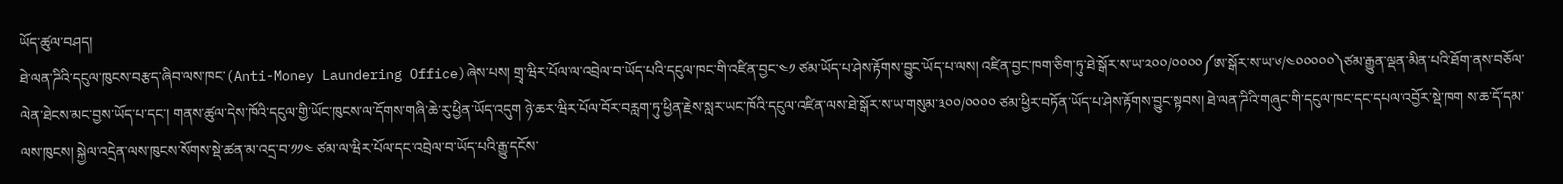ཡོད་ཚུལ་བཤད།
ཐེ་ལན་ཌིའི་དངུལ་ཁུངས་བརྩད་ཞིབ་ལས་ཁང་(Anti-Money Laundering Office)ཞེས་པས། གྲྭ་ཝིར་པོལ་ལ་འབྲེལ་བ་ཡོད་པའི་དངུལ་ཁང་གི་འཛིན་བྱང་༤༡ ཙམ་ཡོད་པ་ཤེས་རྟོགས་བྱུང་ཡོད་པ་ལས། འཛིན་བྱང་ཁག་ཅིག་ཏུ་ཐེ་སྒོར་ས་ཡ་༢༠༠/༠༠༠༠༼ཨ་སྒོར་ས་ཡ་༦/༤༠༠༠༠༠༽ཙམ་རྒྱུན་ལྡན་མིན་པའི་ཐོག་ནས་བཅོལ་ལེན་ཐེངས་མང་བྱས་ཡོད་པ་དང་། གནས་ཚུལ་དེས་ཁོའི་དངུལ་གྱི་ཡོང་ཁུངས་ལ་དོགས་གཞི་ཆེ་རུ་ཕྱིན་ཡོད་འདུག ཉེ་ཆར་ཝིར་པོལ་བོར་བརླག་ཏུ་ཕྱིན་རྗེས་སླར་ཡང་ཁོའི་དངུལ་འཛིན་ལས་ཐེ་སྒོར་ས་ཡ་གསུམ་༣༠༠/༠༠༠༠ ཙམ་ཕྱིར་བཏོན་ཡོད་པ་ཤེས་རྟོགས་བྱུང་སྟབས། ཐེ་ལན་ཌིའི་གཞུང་གི་དངུལ་ཁང་དང་དཔལ་འབྱོར་སྡེ་ཁག ས་ཆ་དོ་དམ་ལས་ཁུངས། སྐྱེལ་འདྲེན་ལས་ཁུངས་སོགས་སྡེ་ཚན་མ་འདྲ་བ་༡༡༤ ཙམ་ལ་ཝིར་པོལ་དང་འབྲེལ་བ་ཡོད་པའི་རྒྱུ་དངོས་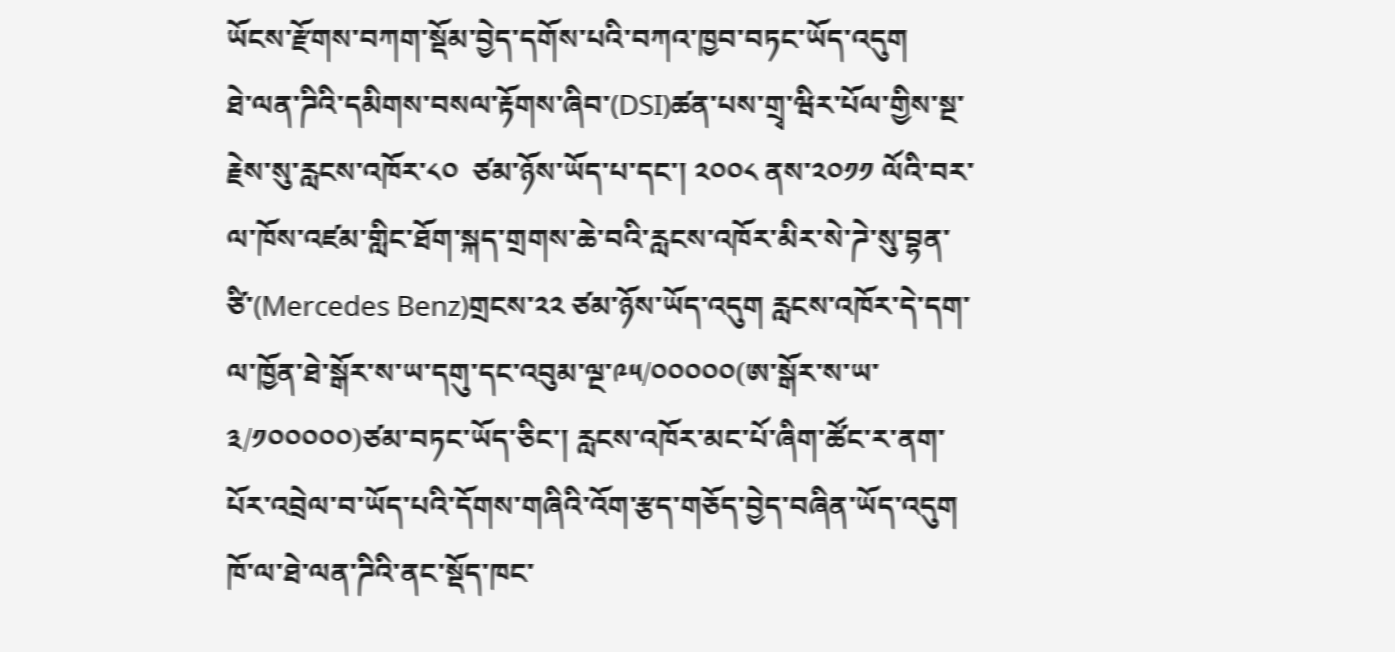ཡོངས་རྫོགས་བཀག་སྡོམ་བྱེད་དགོས་པའི་བཀའ་ཁྱབ་བཏང་ཡོད་འདུག
ཐེ་ལན་ཌིའི་དམིགས་བསལ་རྟོགས་ཞིབ་(DSI)ཚན་པས་གྲྭ་ཝིར་པོལ་གྱིས་སྔ་རྗེས་སུ་རླངས་འཁོར་༨༠  ཙམ་ཉོས་ཡོད་པ་དང་། ༢༠༠༨ ནས་༢༠༡༡ ལོའི་བར་ལ་ཁོས་འཛམ་གླིང་ཐོག་སྐད་གྲགས་ཆེ་བའི་རླངས་འཁོར་མིར་སེ་ཌེ་སུ་བྷན་ཙི་(Mercedes Benz)གྲངས་༢༢ ཙམ་ཉོས་ཡོད་འདུག རླངས་འཁོར་དེ་དག་ལ་ཁྱོན་ཐེ་སྒོར་ས་ཡ་དགུ་དང་འབུམ་ལྔ་༩༥/༠༠༠༠༠(ཨ་སྒོར་ས་ཡ་༣/༡༠༠༠༠༠)ཙམ་བཏང་ཡོད་ཅིང་། རླངས་འཁོར་མང་པོ་ཞིག་ཚོང་ར་ནག་པོར་འབྲེལ་བ་ཡོད་པའི་དོགས་གཞིའི་འོག་རྩད་གཅོད་བྱེད་བཞིན་ཡོད་འདུག ཁོ་ལ་ཐེ་ལན་ཌིའི་ནང་སྡོད་ཁང་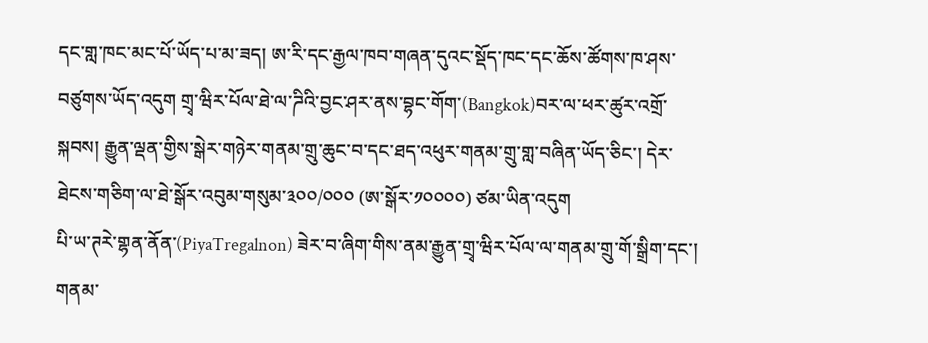དང་གླ་ཁང་མང་པོ་ཡོད་པ་མ་ཟད། ཨ་རི་དང་རྒྱལ་ཁབ་གཞན་དུའང་སྡོད་ཁང་དང་ཆོས་ཚོགས་ཁ་ཤས་བཙུགས་ཡོད་འདུག གྲྭ་ཝིར་པོལ་ཐེ་ལ་ཌིའི་བྱང་ཤར་ནས་བྷང་གོག་(Bangkok)བར་ལ་ཕར་ཚུར་འགྲོ་སྐབས། རྒྱུན་ལྡན་གྱིས་སྒེར་གཉེར་གནམ་གྲུ་ཆུང་བ་དང་ཐད་འཕུར་གནམ་གྲུ་གླ་བཞིན་ཡོད་ཅིང་། དེར་ཐེངས་གཅིག་ལ་ཐེ་སྒོར་འབུམ་གསུམ་༣༠༠/༠༠༠ (ཨ་སྒོར་༡༠༠༠༠) ཙམ་ཡིན་འདུག
པི་ཡ་ཊརེ་གྷན་ནོན་(PiyaTregalnon) ཟེར་བ་ཞིག་གིས་ནམ་རྒྱུན་གྲྭ་ཝིར་པོལ་ལ་གནམ་གྲུ་གོ་སྒྲིག་དང་། གནམ་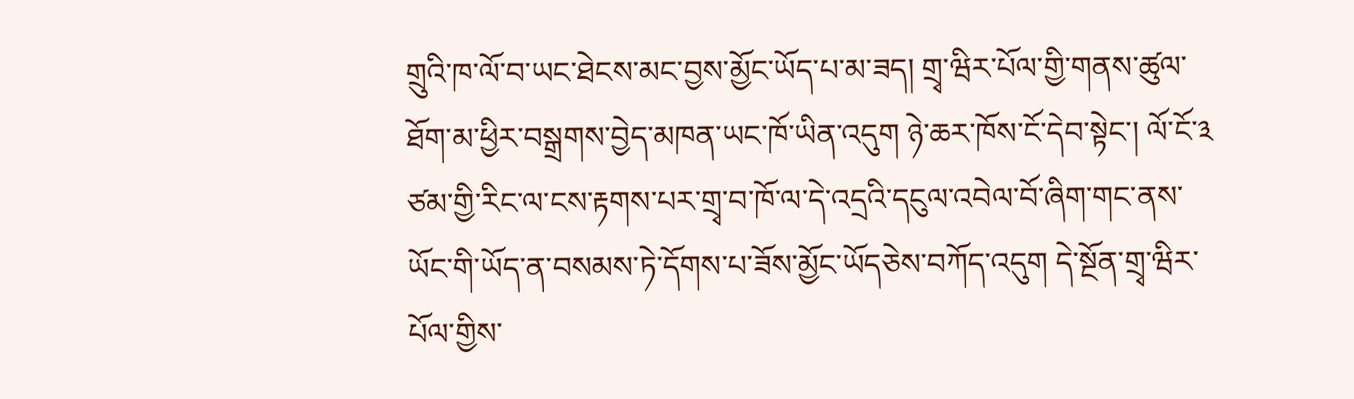གྲུའི་ཁ་ལོ་བ་ཡང་ཐེངས་མང་བྱས་མྱོང་ཡོད་པ་མ་ཟད། གྲྭ་ཝིར་པོལ་གྱི་གནས་ཚུལ་ཐོག་མ་ཕྱིར་བསྒྲགས་བྱེད་མཁན་ཡང་ཁོ་ཡིན་འདུག ཉེ་ཆར་ཁོས་ངོ་དེབ་སྟེང་། ལོ་ངོ་༣ ཙམ་གྱི་རིང་ལ་ངས་རྟགས་པར་གྲྭ་བ་ཁོ་ལ་དེ་འདྲའི་དངུལ་འབེལ་བོ་ཞིག་གང་ནས་ཡོང་གི་ཡོད་ན་བསམས་ཏེ་དོགས་པ་ཟོས་མྱོང་ཡོདཅེས་བཀོད་འདུག དེ་སྔོན་གྲྭ་ཝིར་པོལ་གྱིས་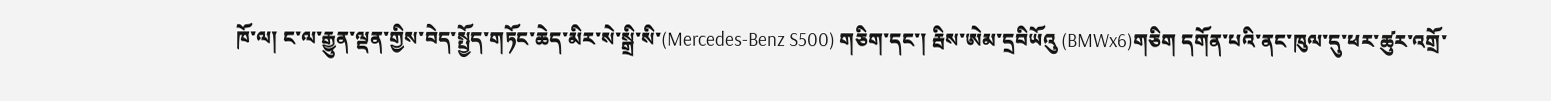ཁོ་ལ། ང་ལ་རྒྱུན་ལྡན་གྱིས་བེད་སྤྱོད་གཏོང་ཆེད་མིར་སེ་སྒྲི་སི་(Mercedes-Benz S500) གཅིག་དང་། རྦིས་ཨེམ་དྲབིཡོའུ (BMWx6)གཅིག དགོན་པའི་ནང་ཁུལ་དུ་ཕར་ཚུར་འགྲོ་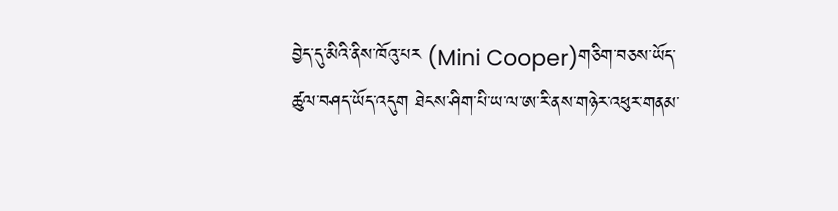བྱེད་དུ་མིའི་ནིས་ཁོའུ་པར (Mini Cooper)གཅིག་བཅས་ཡོད་ཚུལ་བཤད་ཡོད་འདུག ཐེངས་ཤིག་པི་ཡ་ལ་ཨ་རི་ནས་གཉེར་འཕུར་གནམ་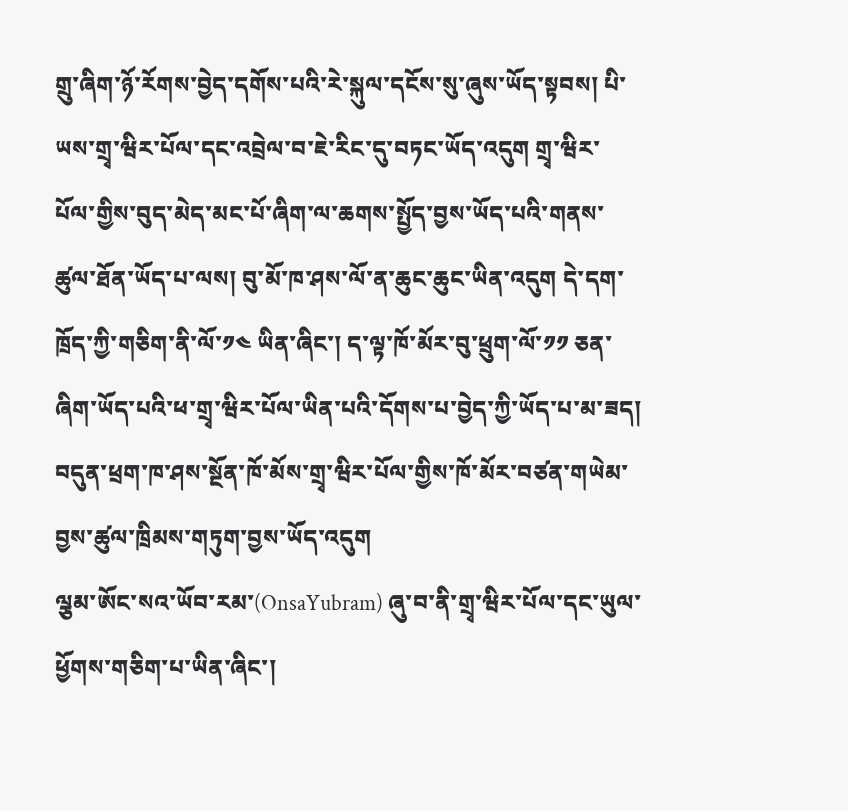གྲུ་ཞིག་ཉོ་རོགས་བྱེད་དགོས་པའི་རེ་སྐུལ་དངོས་སུ་ཞུས་ཡོད་སྟབས། པི་ཡས་གྲྭ་ཝིར་པོལ་དང་འབྲེལ་བ་ཇེ་རིང་དུ་བཏང་ཡོད་འདུག གྲྭ་ཝིར་པོལ་གྱིས་བུད་མེད་མང་པོ་ཞིག་ལ་ཆགས་སྤྱོད་བྱས་ཡོད་པའི་གནས་ཚུལ་ཐོན་ཡོད་པ་ལས། བུ་མོ་ཁ་ཤས་ལོ་ན་ཆུང་ཆུང་ཡིན་འདུག དེ་དག་ཁྲོད་ཀྱི་གཅིག་ནི་ལོ་༡༤ ཡིན་ཞིང་། ད་ལྟ་ཁོ་མོར་བུ་ཕྲུག་ལོ་༡༡ ཅན་ཞིག་ཡོད་པའི་ཕ་གྲྭ་ཝིར་པོལ་ཡིན་པའི་དོགས་པ་བྱེད་ཀྱི་ཡོད་པ་མ་ཟད། བདུན་ཕྲག་ཁ་ཤས་སྔོན་ཁོ་མོས་གྲྭ་ཝིར་པོལ་གྱིས་ཁོ་མོར་བཙན་གཡེམ་བྱས་ཚུལ་ཁྲིམས་གཏུག་བྱས་ཡོད་འདུག
ལྕམ་ཨོང་སའ་ཡོབ་རམ་(OnsaYubram) ཞུ་བ་ནི་གྲྭ་ཝིར་པོལ་དང་ཡུལ་ཕྱོགས་གཅིག་པ་ཡིན་ཞིང་།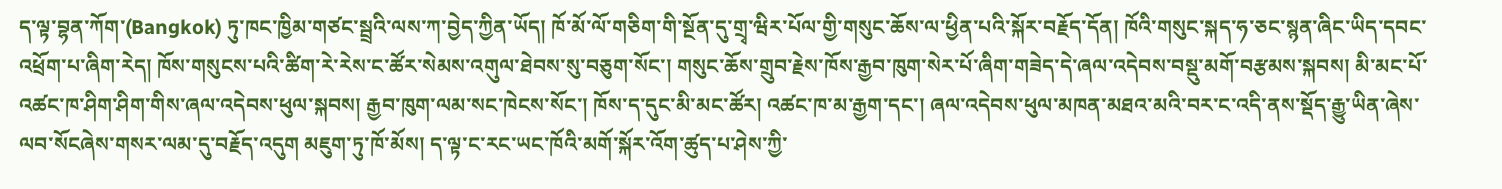ད་ལྟ་བྷན་ཀོག་(Bangkok) ཏུ་ཁང་ཁྱིམ་གཙང་སྦྲའི་ལས་ཀ་བྱེད་ཀྱིན་ཡོད། ཁོ་མོ་ལོ་གཅིག་གི་སྔོན་དུ་གྲྭ་ཝིར་པོལ་གྱི་གསུང་ཆོས་ལ་ཕྱིན་པའི་སྐོར་བརྗོད་དོན། ཁོའི་གསུང་སྐད་ཧ་ཅང་སྙན་ཞིང་ཡིད་དབང་འཕྲོག་པ་ཞིག་རེད། ཁོས་གསུངས་པའི་ཚིག་རེ་རེས་ང་ཚོར་སེམས་འགུལ་ཐེབས་སུ་བཅུག་སོང་། གསུང་ཆོས་གྲུབ་རྗེས་ཁོས་རྒྱབ་ཁུག་སེར་པོ་ཞིག་གཟེད་དེ་ཞལ་འདེབས་བསྡུ་མགོ་བརྩམས་སྐབས། མི་མང་པོ་འཚང་ཁ་ཤིག་ཤིག་གིས་ཞལ་འདེབས་ཕུལ་སྐབས། རྒྱབ་ཁུག་ལམ་སང་ཁེངས་སོང་། ཁོས་ད་དུང་མི་མང་ཚོར། འཚང་ཁ་མ་རྒྱག་དང་། ཞལ་འདེབས་ཕུལ་མཁན་མཐའ་མའི་བར་ང་འདི་ནས་སྡོད་རྒྱུ་ཡིན་ཞེས་ལབ་སོངཞེས་གསར་ལམ་དུ་བརྗོད་འདུག མཇུག་ཏུ་ཁོ་མོས། ད་ལྟ་ང་རང་ཡང་ཁོའི་མགོ་སྐོར་འོག་ཚུད་པ་ཤེས་ཀྱི་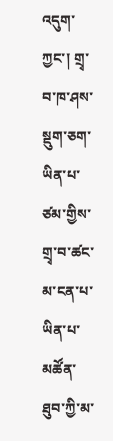འདུག་ཀྱང་། གྲྭ་བ་ཁ་ཤས་སྡུག་ཅག་ཡིན་པ་ཙམ་གྱིས་གྲྭ་བ་ཚང་མ་ངན་པ་ཡིན་པ་མཚོན་ཐུབ་ཀྱི་མ་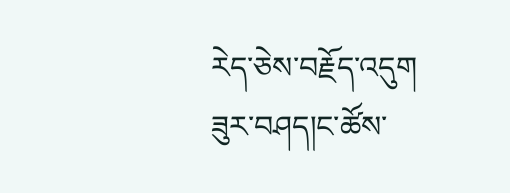རེད་ཅེས་བརྗོད་འདུག
ཟུར་བཤད།ང་ཚོས་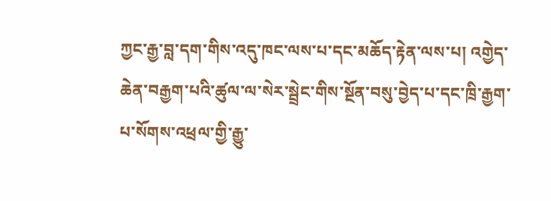ཀྱང་རྒྱ་བླ་དག་གིས་འདུ་ཁང་ལས་པ་དང་མཆོད་རྟེན་ལས་པ། འགྱེད་ཆེན་བརྒྱག་པའི་ཚུལ་ལ་སེར་སྦྲེང་གིས་སྔོན་བསུ་བྱེད་པ་དང་ཁྲི་རྒྱག་པ་སོགས་འཕྲལ་གྱི་རྒྱུ་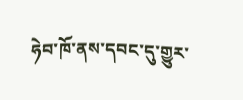ཧེབ་ཁོ་ནས་དབང་དུ་གྱུར་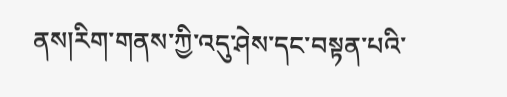ནས།རིག་གནས་ཀྱི་འདུ་ཤེས་དང་བསྟན་པའི་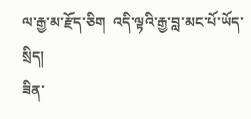ལ་རྒྱ་མ་རྫོད་ཅིག  འདི་ལྟའི་རྒྱ་བླ་མང་པོ་ཡོད་སྲིད།
ཟིན་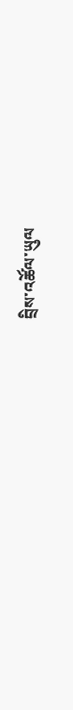བྲིས་འཚོལ་ཡུལ